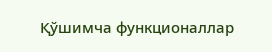Қўшимча функционаллар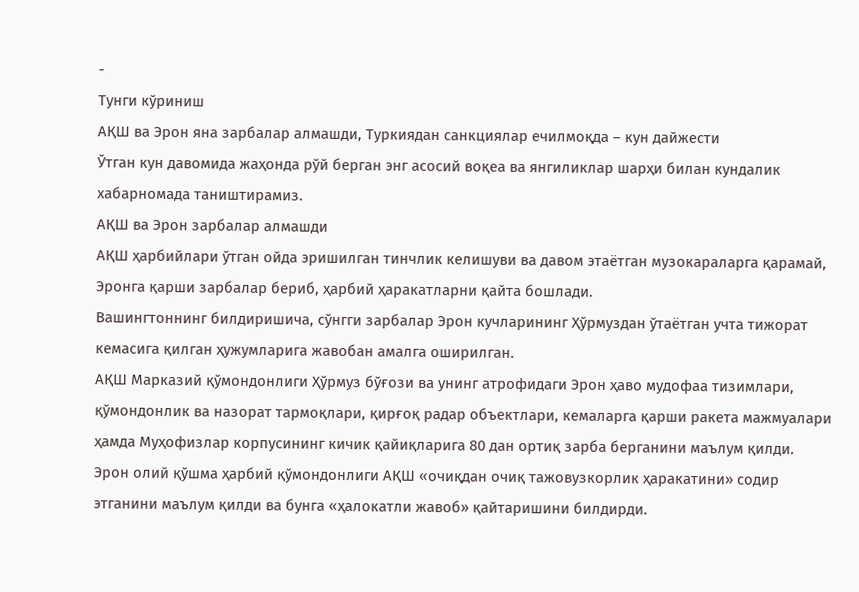-
Тунги кўриниш
АҚШ ва Эрон яна зарбалар алмашди, Туркиядан санкциялар ечилмоқда – кун дайжести
Ўтган кун давомида жаҳонда рўй берган энг асосий воқеа ва янгиликлар шарҳи билан кундалик хабарномада таништирамиз.
АҚШ ва Эрон зарбалар алмашди
АҚШ ҳарбийлари ўтган ойда эришилган тинчлик келишуви ва давом этаётган музокараларга қарамай, Эронга қарши зарбалар бериб, ҳарбий ҳаракатларни қайта бошлади.
Вашингтоннинг билдиришича, сўнгги зарбалар Эрон кучларининг Ҳўрмуздан ўтаётган учта тижорат кемасига қилган ҳужумларига жавобан амалга оширилган.
АҚШ Марказий қўмондонлиги Ҳўрмуз бўғози ва унинг атрофидаги Эрон ҳаво мудофаа тизимлари, қўмондонлик ва назорат тармоқлари, қирғоқ радар объектлари, кемаларга қарши ракета мажмуалари ҳамда Муҳофизлар корпусининг кичик қайиқларига 80 дан ортиқ зарба берганини маълум қилди.
Эрон олий қўшма ҳарбий қўмондонлиги АҚШ «очиқдан очиқ тажовузкорлик ҳаракатини» содир этганини маълум қилди ва бунга «ҳалокатли жавоб» қайтаришини билдирди.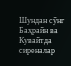Шундан сўнг Баҳрайн ва Кувайтда сиреналар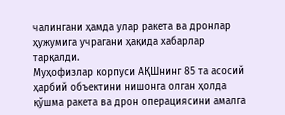чалингани ҳамда улар ракета ва дронлар ҳужумига учрагани ҳақида хабарлар тарқалди.
Муҳофизлар корпуси АҚШнинг 85 та асосий ҳарбий объектини нишонга олган ҳолда қўшма ракета ва дрон операциясини амалга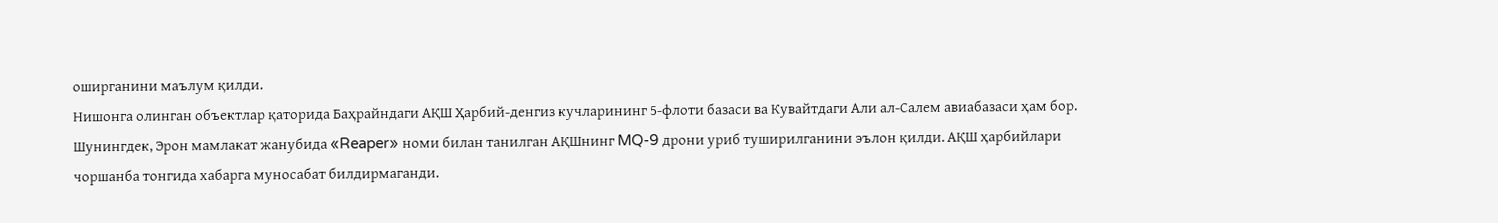оширганини маълум қилди.
Нишонга олинган объектлар қаторида Баҳрайндаги АҚШ Ҳарбий-денгиз кучларининг 5-флоти базаси ва Кувайтдаги Али ал-Салем авиабазаси ҳам бор.
Шунингдек, Эрон мамлакат жанубида «Reaper» номи билан танилган АҚШнинг MQ-9 дрони уриб туширилганини эълон қилди. АҚШ ҳарбийлари чоршанба тонгида хабарга муносабат билдирмаганди.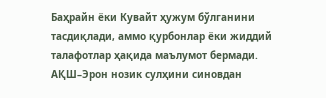Баҳрайн ёки Кувайт ҳужум бўлганини тасдиқлади, аммо қурбонлар ёки жиддий талафотлар ҳақида маълумот бермади.
АҚШ–Эрон нозик сулҳини синовдан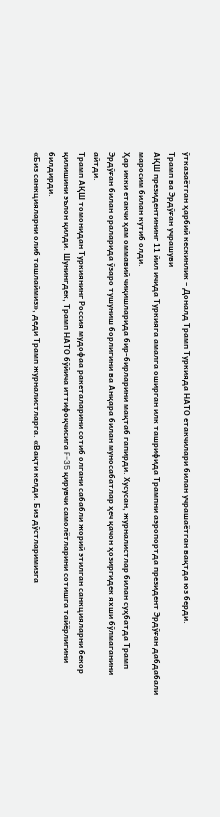ўтказаётган ҳарбий кескинлик – Доналд Трамп Туркияда НАТО етакчилари билан учрашаётган вақтда юз берди.
Трамп ва Эрдўған учрашуви
АҚШ президентининг 11 йил ичида Туркияга амалга оширган илк ташрифида Трампни аэропортда президент Эрдўған дабдабали маросим билан кутиб олди.
Ҳар икки етакчи ҳам оммавий чиқишларида бир-бирларини мақтаб гапирди. Хусусан, журналистлар билан суҳбатда Трамп Эрдўған билан ораларида ўзаро тушуниш борлигини ва Анқара билан муносабатлар ҳеч қачон ҳозиргидек яхши бўлмаганини айтди.
Трамп АҚШ томонидан Туркиянинг Россия мудофаа ракеталарини сотиб олгани сабабли жорий этилган санкцияларни бекор қилишини эълон қилди. Шунингдек, Трамп НАТО бўйича иттифоқчисига F-35 қирувчи самолётларини сотишга тайёрлигини билдирди.
«Биз санкцияларни олиб ташлаймиз», деди Трамп журналистларга. «Вақти келди. Биз дўстларимизга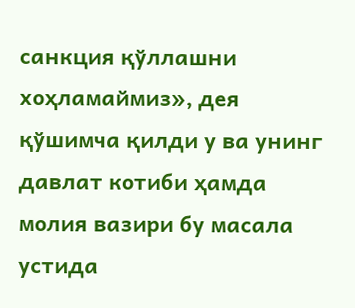санкция қўллашни хоҳламаймиз», дея қўшимча қилди у ва унинг давлат котиби ҳамда молия вазири бу масала устида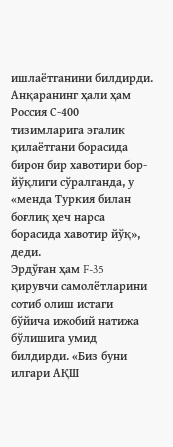ишлаётганини билдирди.
Анқаранинг ҳали ҳам Россия С-400 тизимларига эгалик қилаётгани борасида бирон бир хавотири бор-йўқлиги сўралганда, у «менда Туркия билан боғлиқ ҳеч нарса борасида хавотир йўқ», деди.
Эрдўған ҳам F-35 қирувчи самолётларини сотиб олиш истаги бўйича ижобий натижа бўлишига умид билдирди. «Биз буни илгари АҚШ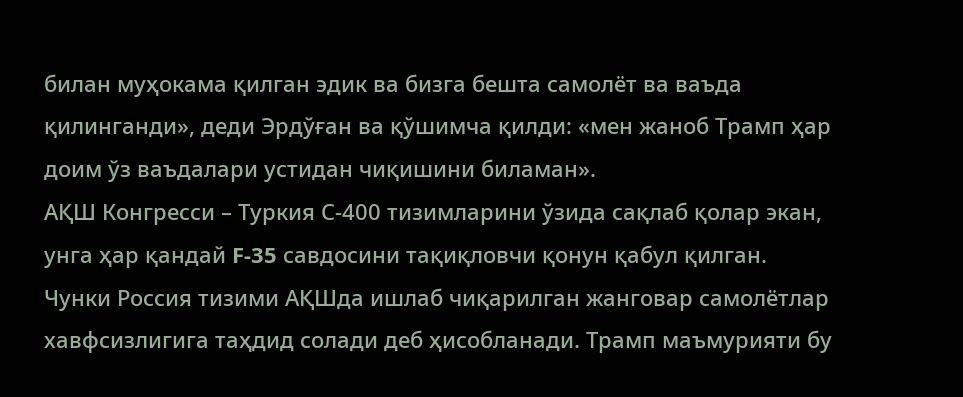билан муҳокама қилган эдик ва бизга бешта самолёт ва ваъда қилинганди», деди Эрдўған ва қўшимча қилди: «мен жаноб Трамп ҳар доим ўз ваъдалари устидан чиқишини биламан».
АҚШ Конгресси – Туркия С-400 тизимларини ўзида сақлаб қолар экан, унга ҳар қандай F-35 савдосини тақиқловчи қонун қабул қилган. Чунки Россия тизими АҚШда ишлаб чиқарилган жанговар самолётлар хавфсизлигига таҳдид солади деб ҳисобланади. Трамп маъмурияти бу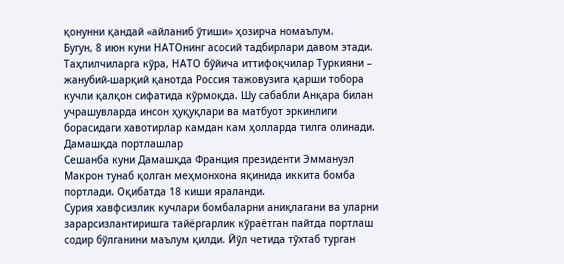қонунни қандай «айланиб ўтиши» ҳозирча номаълум.
Бугун, 8 июн куни НАТОнинг асосий тадбирлари давом этади. Таҳлилчиларга кўра, НАТО бўйича иттифоқчилар Туркияни – жанубий-шарқий қанотда Россия тажовузига қарши тобора кучли қалқон сифатида кўрмоқда. Шу сабабли Анқара билан учрашувларда инсон ҳуқуқлари ва матбуот эркинлиги борасидаги хавотирлар камдан кам ҳолларда тилга олинади.
Дамашқда портлашлар
Сешанба куни Дамашқда Франция президенти Эммануэл Макрон тунаб қолган меҳмонхона яқинида иккита бомба портлади. Оқибатда 18 киши яраланди.
Сурия хавфсизлик кучлари бомбаларни аниқлагани ва уларни зарарсизлантиришга тайёргарлик кўраётган пайтда портлаш содир бўлганини маълум қилди. Йўл четида тўхтаб турган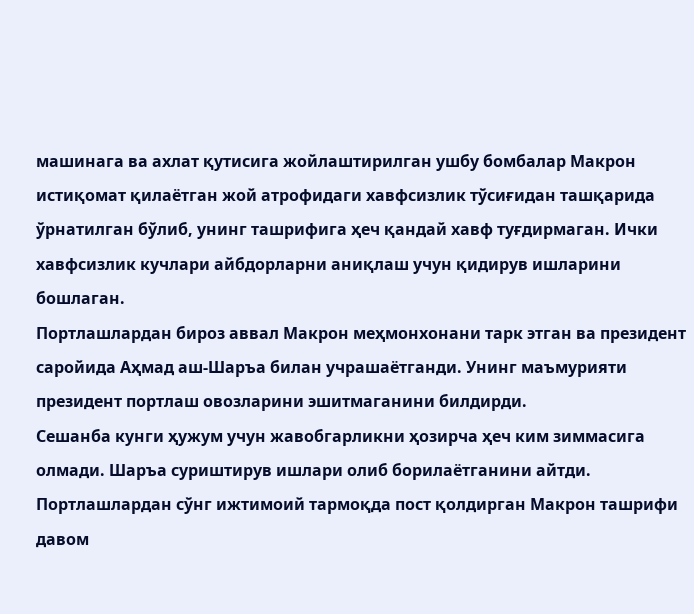машинага ва ахлат қутисига жойлаштирилган ушбу бомбалар Макрон истиқомат қилаётган жой атрофидаги хавфсизлик тўсиғидан ташқарида ўрнатилган бўлиб, унинг ташрифига ҳеч қандай хавф туғдирмаган. Ички хавфсизлик кучлари айбдорларни аниқлаш учун қидирув ишларини бошлаган.
Портлашлардан бироз аввал Макрон меҳмонхонани тарк этган ва президент саройида Аҳмад аш-Шаръа билан учрашаётганди. Унинг маъмурияти президент портлаш овозларини эшитмаганини билдирди.
Сешанба кунги ҳужум учун жавобгарликни ҳозирча ҳеч ким зиммасига олмади. Шаръа суриштирув ишлари олиб борилаётганини айтди.
Портлашлардан сўнг ижтимоий тармоқда пост қолдирган Макрон ташрифи давом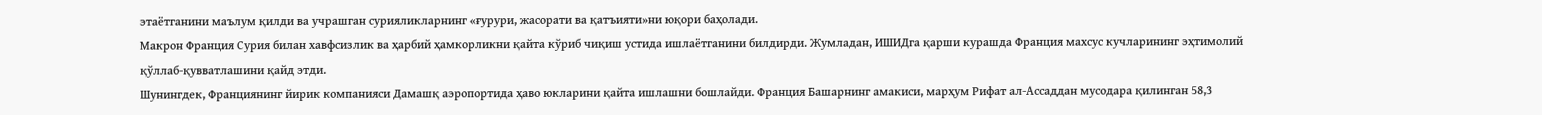этаётганини маълум қилди ва учрашган сурияликларнинг «ғурури, жасорати ва қатъияти»ни юқори баҳолади.
Макрон Франция Сурия билан хавфсизлик ва ҳарбий ҳамкорликни қайта кўриб чиқиш устида ишлаётганини билдирди. Жумладан, ИШИДга қарши курашда Франция махсус кучларининг эҳтимолий қўллаб-қувватлашини қайд этди.
Шунингдек, Франциянинг йирик компанияси Дамашқ аэропортида ҳаво юкларини қайта ишлашни бошлайди. Франция Башарнинг амакиси, марҳум Рифат ал-Ассаддан мусодара қилинган 58,3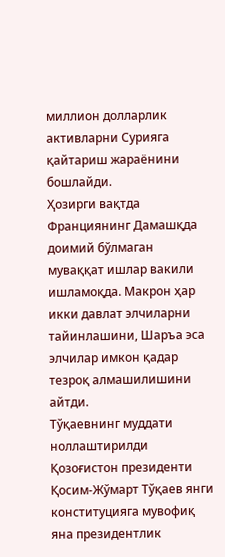миллион долларлик активларни Сурияга қайтариш жараёнини бошлайди.
Ҳозирги вақтда Франциянинг Дамашқда доимий бўлмаган муваққат ишлар вакили ишламоқда. Макрон ҳар икки давлат элчиларни тайинлашини, Шаръа эса элчилар имкон қадар тезроқ алмашилишини айтди.
Тўқаевнинг муддати ноллаштирилди
Қозоғистон президенти Қосим-Жўмарт Тўқаев янги конституцияга мувофиқ яна президентлик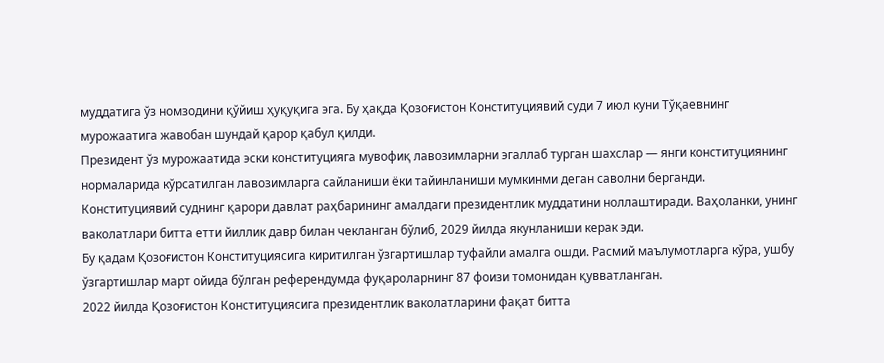муддатига ўз номзодини қўйиш ҳуқуқига эга. Бу ҳақда Қозоғистон Конституциявий суди 7 июл куни Тўқаевнинг мурожаатига жавобан шундай қарор қабул қилди.
Президент ўз мурожаатида эски конституцияга мувофиқ лавозимларни эгаллаб турган шахслар — янги конституциянинг нормаларида кўрсатилган лавозимларга сайланиши ёки тайинланиши мумкинми деган саволни берганди.
Конституциявий суднинг қарори давлат раҳбарининг амалдаги президентлик муддатини ноллаштиради. Ваҳоланки, унинг ваколатлари битта етти йиллик давр билан чекланган бўлиб, 2029 йилда якунланиши керак эди.
Бу қадам Қозоғистон Конституциясига киритилган ўзгартишлар туфайли амалга ошди. Расмий маълумотларга кўра, ушбу ўзгартишлар март ойида бўлган референдумда фуқароларнинг 87 фоизи томонидан қувватланган.
2022 йилда Қозоғистон Конституциясига президентлик ваколатларини фақат битта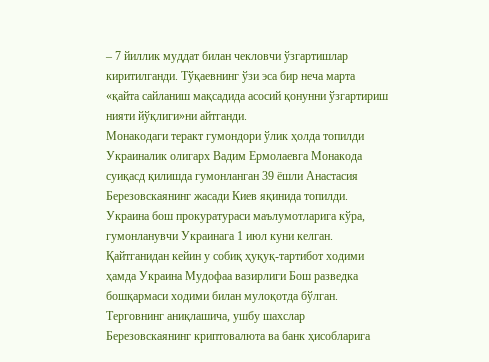– 7 йиллик муддат билан чекловчи ўзгартишлар киритилганди. Тўқаевнинг ўзи эса бир неча марта «қайта сайланиш мақсадида асосий қонунни ўзгартириш нияти йўқлиги»ни айтганди.
Монакодаги теракт гумондори ўлик ҳолда топилди
Украиналик олигарх Вадим Ермолаевга Монакода суиқасд қилишда гумонланган 39 ёшли Анастасия Березовскаянинг жасади Киев яқинида топилди.
Украина бош прокуратураси маълумотларига кўра, гумонланувчи Украинага 1 июл куни келган. Қайтганидан кейин у собиқ ҳуқуқ-тартибот ходими ҳамда Украина Мудофаа вазирлиги Бош разведка бошқармаси ходими билан мулоқотда бўлган. Терговнинг аниқлашича, ушбу шахслар Березовскаянинг криптовалюта ва банк ҳисобларига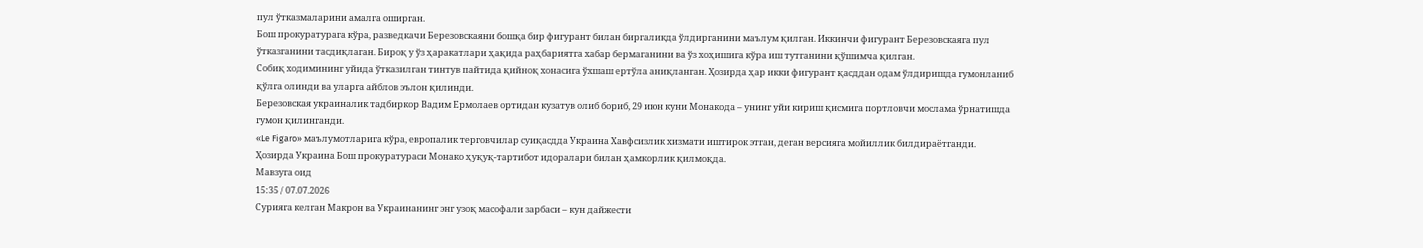пул ўтказмаларини амалга оширган.
Бош прокуратурага кўра, разведкачи Березовскаяни бошқа бир фигурант билан биргаликда ўлдирганини маълум қилган. Иккинчи фигурант Березовскаяга пул ўтказганини тасдиқлаган. Бироқ у ўз ҳаракатлари ҳақида раҳбариятга хабар бермаганини ва ўз хоҳишига кўра иш тутганини қўшимча қилган.
Собиқ ходимининг уйида ўтказилган тинтув пайтида қийноқ хонасига ўхшаш ертўла аниқланган. Ҳозирда ҳар икки фигурант қасддан одам ўлдиришда гумонланиб қўлга олинди ва уларга айблов эълон қилинди.
Березовская украиналик тадбиркор Вадим Ермолаев ортидан кузатув олиб бориб, 29 июн куни Монакода – унинг уйи кириш қисмига портловчи мослама ўрнатишда гумон қилинганди.
«Le Figaro» маълумотларига кўра, европалик терговчилар суиқасдда Украина Хавфсизлик хизмати иштирок этган, деган версияга мойиллик билдираётганди.
Ҳозирда Украина Бош прокуратураси Монако ҳуқуқ-тартибот идоралари билан ҳамкорлик қилмоқда.
Мавзуга оид
15:35 / 07.07.2026
Сурияга келган Макрон ва Украинанинг энг узоқ масофали зарбаси – кун дайжести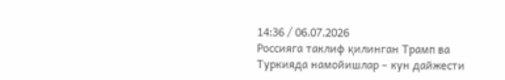14:36 / 06.07.2026
Россияга таклиф қилинган Трамп ва Туркияда намойишлар – кун дайжести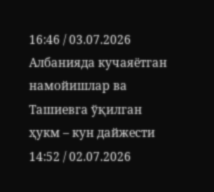16:46 / 03.07.2026
Албанияда кучаяётган намойишлар ва Ташиевга ўқилган ҳукм – кун дайжести
14:52 / 02.07.2026